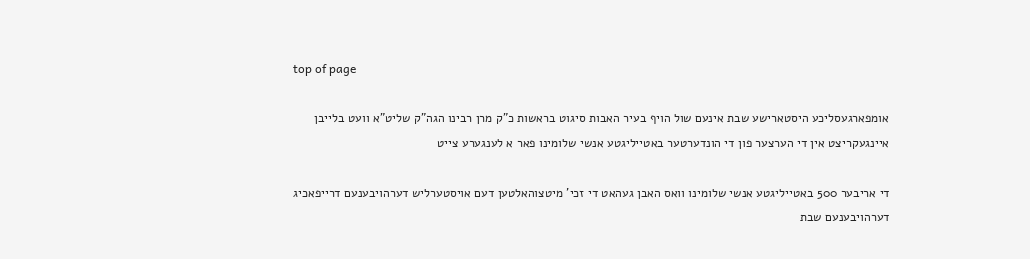top of page

אומפארגעסליכע היסטארישע שבת אינעם שול הויף בעיר האבות סיגוט בראשות כ"ק מרן רבינו הגה"ק שליט"א וועט בלייבן איינגעקריצט אין די הערצער פון די הונדערטער באטייליגטע אנשי שלומינו פאר א לענגערע צייט

די אריבער 500 באטייליגטע אנשי שלומינו וואס האבן געהאט די זכי' מיטצוהאלטען דעם אויסטערליש דערהויבענעם דרייפאכיג דערהויבענעם שבת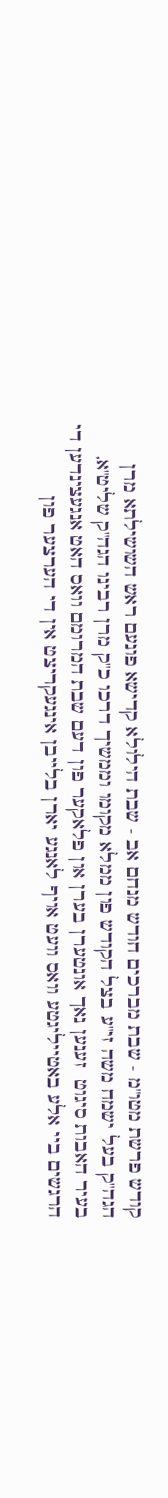קודש פרשת מטו"מ - שבת מברכים חודש מנחם אב - שבת הילולא קדישא פונעם ראש השושילתא מרן הגה"ק בעל ישמח משה זי"ע בצל הקודש פון ממלא מקומו וממשיך דרכו כ"ק מרן רבינו הגה"ק שליט"א, בעיר האבות סיגוט  זענען נאך אונטערן בערן און פלאקער פון דעם שבת המרומם וואס האט אנגעצינדען די הרגשים ביי אלע באטייליגטע וואס וועט אויף לאנגע יארן בלייבן אינגעקריצט אין די הערצער פון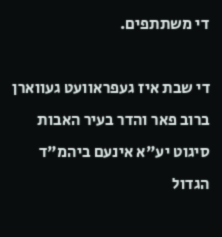די משתתפים.

די שבת איז געפראוועט געווארן ברוב פאר והדר בעיר האבות סיגוט יע"א אינעם ביהמ"ד הגדול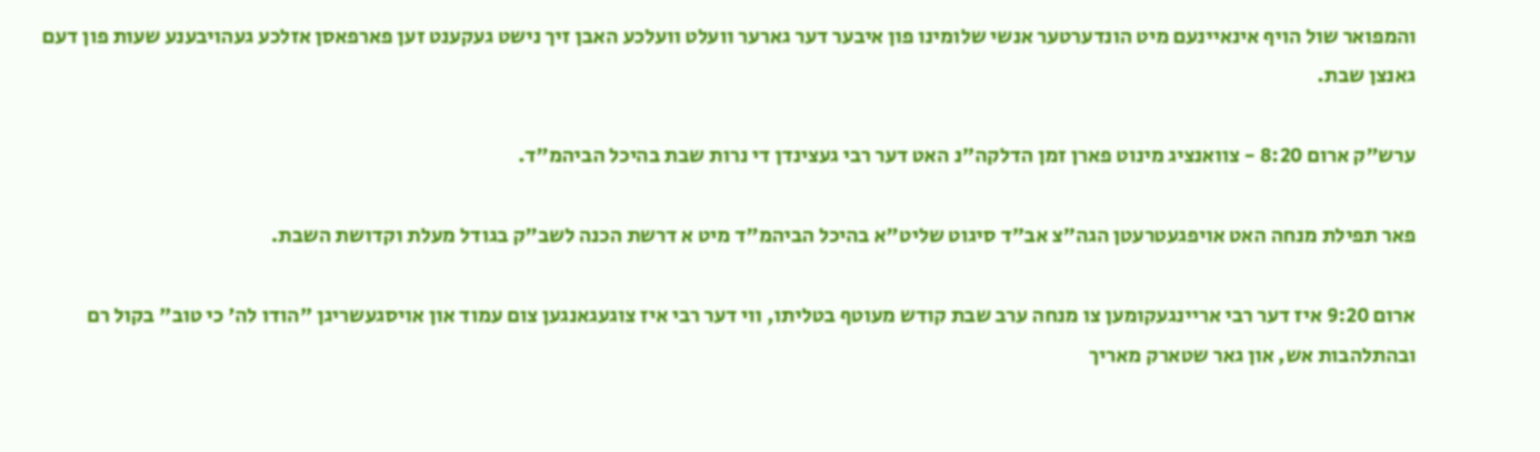והמפואר שול הויף אינאיינעם מיט הונדערטער אנשי שלומינו פון איבער דער גארער וועלט וועלכע האבן זיך נישט געקענט זען פארפאסן אזלכע געהויבענע שעות פון דעם גאנצן שבת.

ערש"ק ארום 8:20 - צוואנציג מינוט פארן זמן הדלקה"נ האט דער רבי געצינדן די נרות שבת בהיכל הביהמ"ד.

פאר תפילת מנחה האט אויפגעטרעטן הגה"צ אב"ד סיגוט שליט"א בהיכל הביהמ"ד מיט א דרשת הכנה לשב"ק בגודל מעלת וקדושת השבת.

ארום 9:20 איז דער רבי אריינגעקומען צו מנחה ערב שבת קודש מעוטף בטליתו, ווי דער רבי איז צוגעגאנגען צום עמוד און אויסגעשריגן "הודו לה' כי טוב" בקול רם ובהתלהבות אש, און גאר שטארק מאריך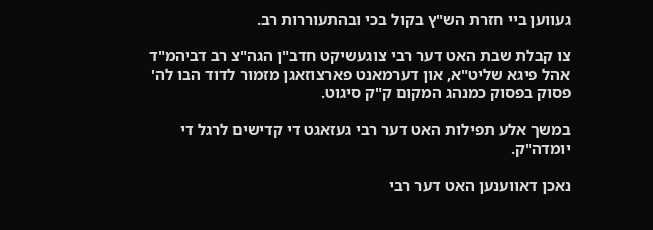געווען ביי חזרת הש"ץ בקול בכי ובהתעוררות רב.

צו קבלת שבת האט דער רבי צוגעשיקט חדב"ן הגה"צ רב דביהמ"ד אהל פיגא שליט"א, און דערמאנט פארצוזאגן מזמור לדוד הבו לה' פסוק בפסוק כמנהג המקום ק"ק סיגוט.

במשך אלע תפילות האט דער רבי געזאגט די קדישים לרגל די יומדה"ק.

נאכן דאווענען האט דער רבי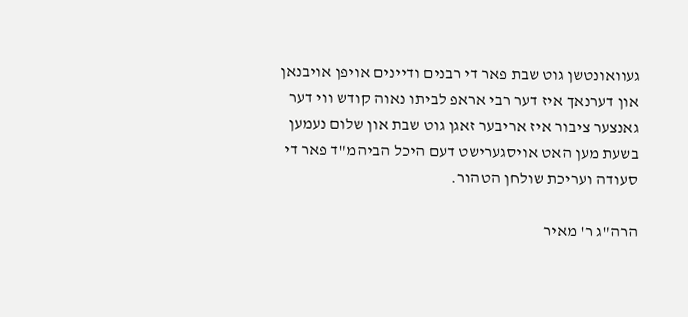געוואונטשן גוט שבת פאר די רבנים ודיינים אויפן אויבנאן און דערנאך איז דער רבי אראפ לביתו נאוה קודש ווי דער גאנצער ציבור איז אריבער זאגן גוט שבת און שלום נעמען בשעת מען האט אויסגערישט דעם היכל הביהמ"ד פאר די סעודה ועריכת שולחן הטהור.

הרה"ג ר' מאיר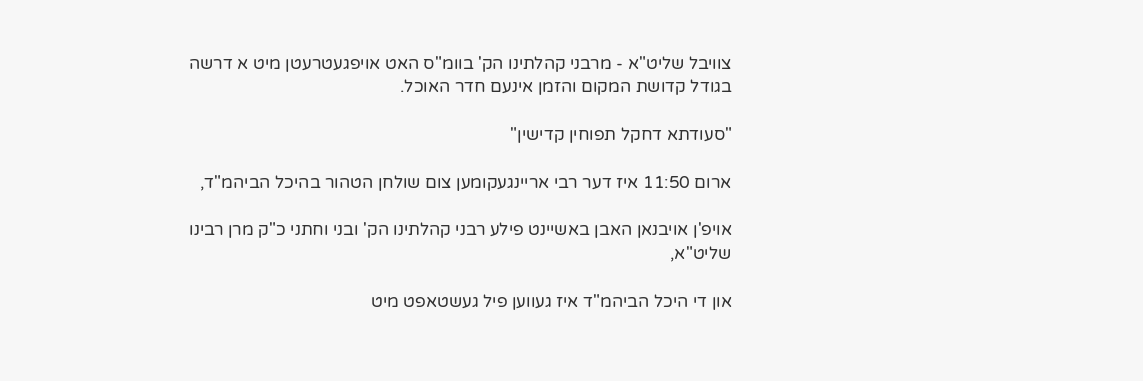צוויבל שליט"א - מרבני קהלתינו הק' בוומ"ס האט אויפגעטרעטן מיט א דרשה בגודל קדושת המקום והזמן אינעם חדר האוכל.

"סעודתא דחקל תפוחין קדישין"

ארום 11:50 איז דער רבי אריינגעקומען צום שולחן הטהור בהיכל הביהמ"ד,

אויפ'ן אויבנאן האבן באשיינט פילע רבני קהלתינו הק' ובני וחתני כ"ק מרן רבינו שליט"א,

און די היכל הביהמ"ד איז געווען פיל געשטאפט מיט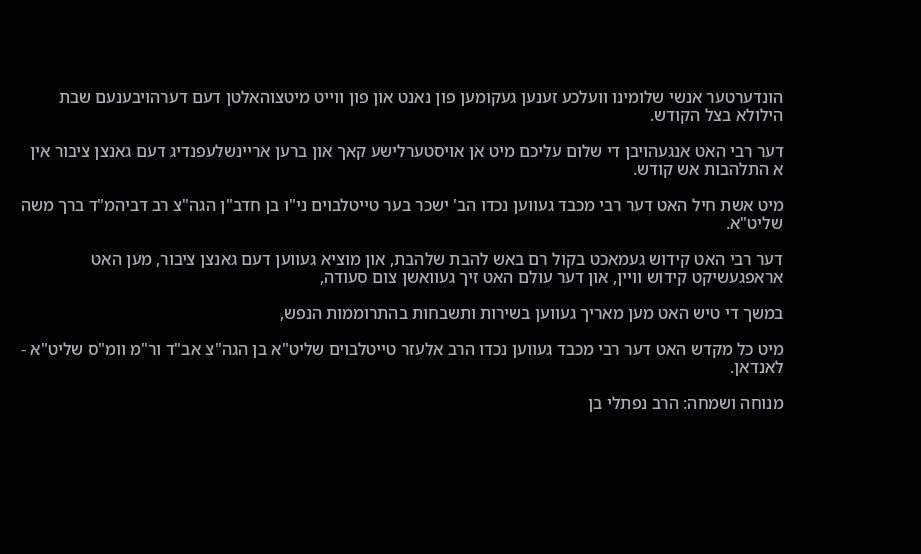הונדערטער אנשי שלומינו וועלכע זענען געקומען פון נאנט און פון ווייט מיטצוהאלטן דעם דערהויבענעם שבת הילולא בצל הקודש.

דער רבי האט אנגעהויבן די שלום עליכם מיט אן אויסטערלישע קאך און ברען אריינשלעפנדיג דעם גאנצן ציבור אין א התלהבות אש קודש.

מיט אשת חיל האט דער רבי מכבד געווען נכדו הב' ישכר בער טייטלבוים ני"ו בן חדב"ן הגה"צ רב דביהמ"ד ברך משה שליט"א.

דער רבי האט קידוש געמאכט בקול רם באש להבת שלהבת, און מוציא געווען דעם גאנצן ציבור, מען האט אראפגעשיקט קידוש וויין, און דער עולם האט זיך געוואשן צום סעודה,

במשך די טיש האט מען מאריך געווען בשירות ותשבחות בהתרוממות הנפש,

מיט כל מקדש האט דער רבי מכבד געווען נכדו הרב אלעזר טייטלבוים שליט"א בן הגה"צ אב"ד ור"מ וומ"ס שליט"א - לאנדאן.

מנוחה ושמחה: הרב נפתלי בן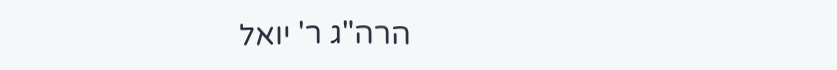הרה"ג ר' יואל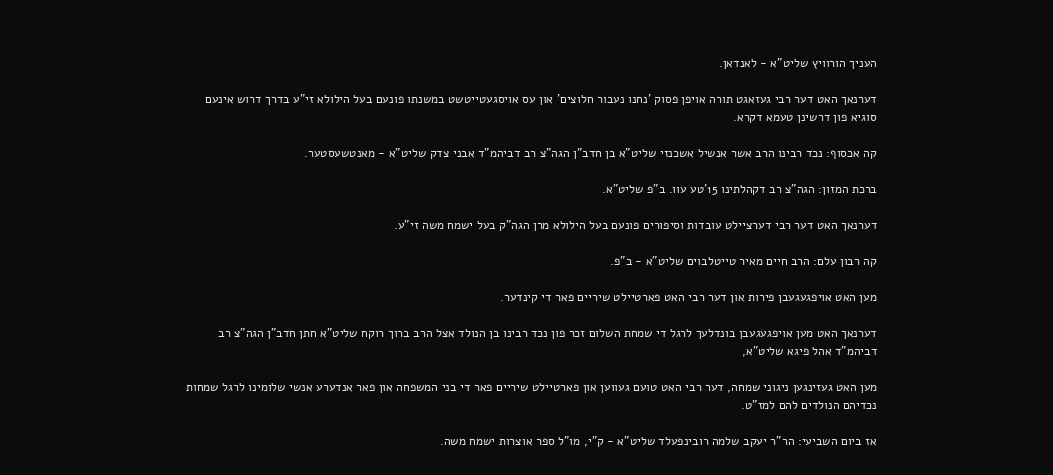העניך הורוויץ שליט"א - לאנדאן.

דערנאך האט דער רבי געזאגט תורה אויפן פסוק 'נחנו נעבור חלוצים' און עס אויסגעטייטשט במשנתו פונעם בעל הילולא זי"ע בדרך דרוש אינעם סוגיא פון דרשינן טעמא דקרא.

קה אכסוף: נכד רבינו הרב אשר אנשיל אשכנזי שליט"א בן חדב"ן הגה"צ רב דביהמ"ד אבני צדק שליט"א - מאנטשעסטער.

ברכת המזון: הגה"צ רב דקהלתינו 15'טע עוו. ב"פ שליט"א.

דערנאך האט דער רבי דערציילט עובדות וסיפורים פונעם בעל הילולא מרן הגה"ק בעל ישמח משה זי"ע.

קה רבון עלם: הרב חיים מאיר טייטלבוים שליט"א - ב"פ.

מען האט אויפגעגעבן פירות און דער רבי האט פארטיילט שיריים פאר די קינדער.

דערנאך האט מען אויפגעגעבן בונדלעך לרגל די שמחת השלום זכר פון נכד רבינו בן הנולד אצל הרב ברוך רוקח שליט"א חתן חדב"ן הגה"צ רב דביהמ"ד אהל פיגא שליט"א,

מען האט געזינגען ניגוני שמחה, דער רבי האט טועם געווען און פארטיילט שיריים פאר די בני המשפחה און פאר אנדערע אנשי שלומינו לרגל שמחות נכדיהם הנולדים להם למז"ט.

אז ביום השביעי: הר"ר יעקב שלמה רובינפעלד שליט"א - ק"י, מו"ל ספר אוצרות ישמח משה.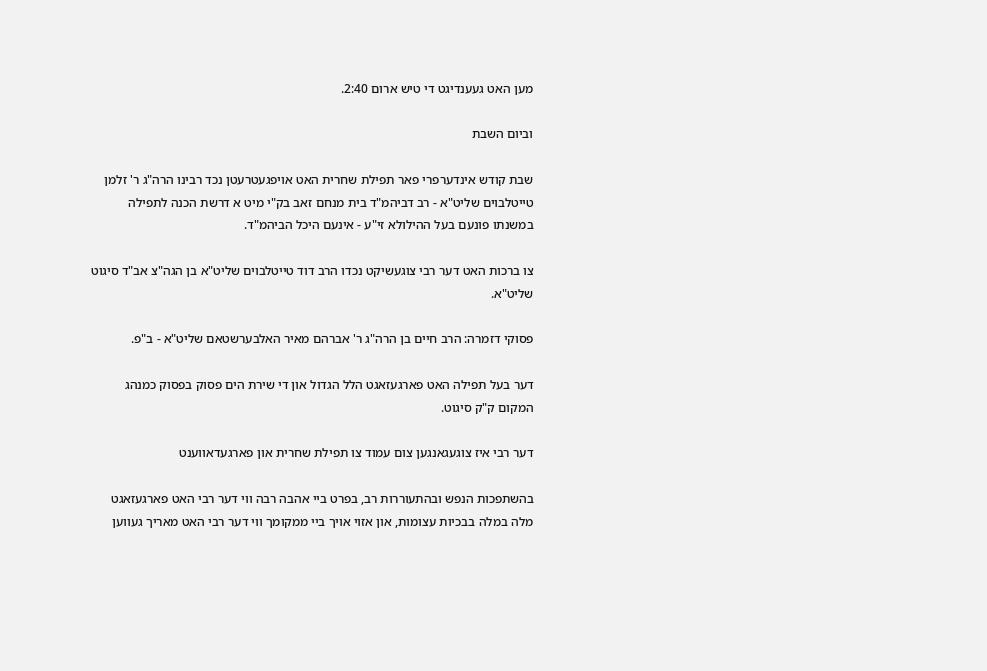מען האט געענדיגט די טיש ארום 2:40.

וביום השבת

שבת קודש אינדערפרי פאר תפילת שחרית האט אויפגעטרעטן נכד רבינו הרה"ג ר' זלמן טייטלבוים שליט"א - רב דביהמ"ד בית מנחם זאב בק"י מיט א דרשת הכנה לתפילה במשנתו פונעם בעל ההילולא זי"ע - אינעם היכל הביהמ"ד.

צו ברכות האט דער רבי צוגעשיקט נכדו הרב דוד טייטלבוים שליט"א בן הגה"צ אב"ד סיגוט שליט"א.

פסוקי דזמרה: הרב חיים בן הרה"ג ר' אברהם מאיר האלבערשטאם שליט"א - ב"פ.

דער בעל תפילה האט פארגעזאגט הלל הגדול און די שירת הים פסוק בפסוק כמנהג המקום ק"ק סיגוט.

דער רבי איז צוגעגאנגען צום עמוד צו תפילת שחרית און פארגעדאווענט

בהשתפכות הנפש ובהתעוררות רב, בפרט ביי אהבה רבה ווי דער רבי האט פארגעזאגט מלה במלה בבכיות עצומות, און אזוי אויך ביי ממקומך ווי דער רבי האט מאריך געווען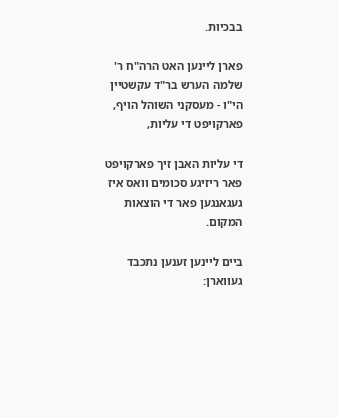בבכיות.

פארן ליינען האט הרה"ח ר' שלמה הערש בר"ד עקשטיין הי"ו - מעסקני השוהל הויף, פארקויפט די עליות,

די עליות האבן זיך פארקויפט פאר ריזיגע סכומים וואס איז געגאנגען פאר די הוצאות המקום.

ביים ליינען זענען נתכבד געווארן: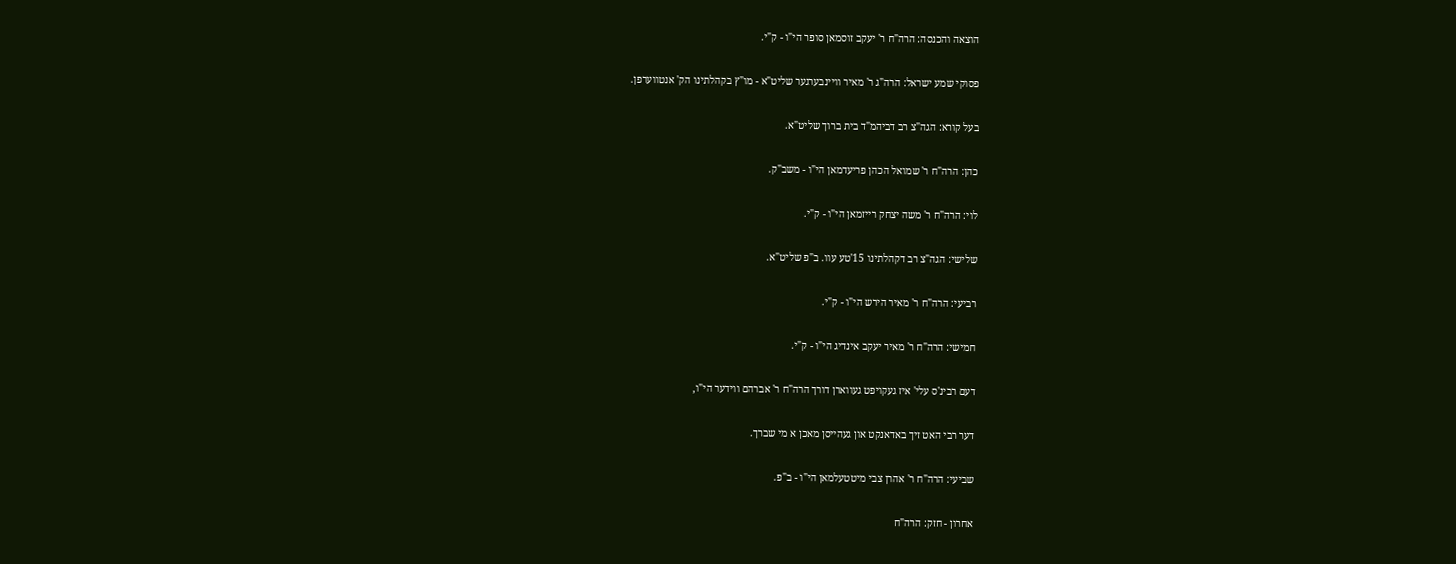הוצאה והכנסה: הרה"ח ר' יעקב זוסמאן סופר הי"ו - ק"י.

פסוקי שמע ישראל: הרה"ג ר' מאיר וויינבערגער שליט"א - מו"ץ בקהלתינו הק' אנטווערפן.

בעל קורא: הגה"צ רב דביהמ"ד בית ברוך שליט"א.

כהן: הרה"ח ר' שמואל הכהן פריעדמאן הי"ו - משב"ק.

לוי: הרה"ח ר' משה יצחק רייזמאן הי"ו - ק"י.

שלישי: הגה"צ רב דקהלתינו 15'טע עוו. ב"פ שליט"א.

רביעי: הרה"ח ר' מאיר הירש הי"ו - ק"י.

חמישי: הרה"ח ר' מאיר יעקב אינדיג הי"ו - ק"י.

דעם רבינ'ס עלי' איז געקויפט געווארן דורך הרה"ח ר' אברהם ווידער הי"ו,

דער רבי האט זיך באדאנקט און געהייסן מאכן א מי שברך.

שביעי: הרה"ח ר' אהרן צבי מיטטעלמאן הי"ו - ב"פ.

אחרון - חזק: הרה"ח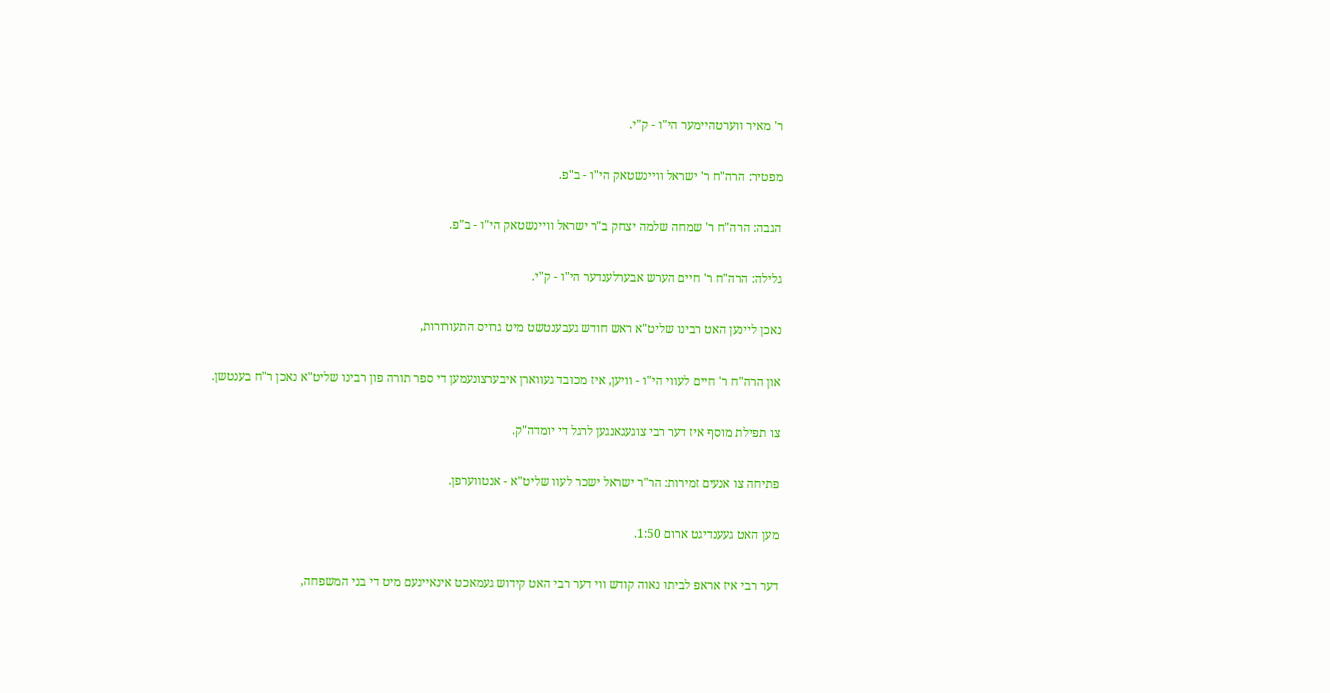ר' מאיר ווערטהיימער הי"ו - ק"י.

מפטיר: הרה"ח ר' ישראל וויינשטאק הי"ו - ב"פ.

הגבה: הרה"ח ר' שמחה שלמה יצחק ב"ר ישראל וויינשטאק הי"ו - ב"פ.

גלילה: הרה"ח ר' חיים הערש אבערלענדער הי"ו - ק"י.

נאכן ליינען האט רבינו שליט"א ראש חודש געבענטשט מיט גרויס התעורורות,

און הרה"ח ר' חיים לעווי הי"ו - וויען, איז מכובד געווארן איבערצונעמען די ספר תורה פון רבינו שליט"א נאכן ר"ח בענטשן.

צו תפילת מוסף איז דער רבי צוגעגאנגען לרגל די יומדה"ק.

פתיחה צו אנעים זמירות: הר"ר ישראל ישכר לעוו שליט"א - אנטווערפן.

מען האט געענדיגט ארום 1:50.

דער רבי איז אראפ לביתו נאוה קודש ווי דער רבי האט קידוש געמאכט אינאיינעם מיט די בני המשפחה,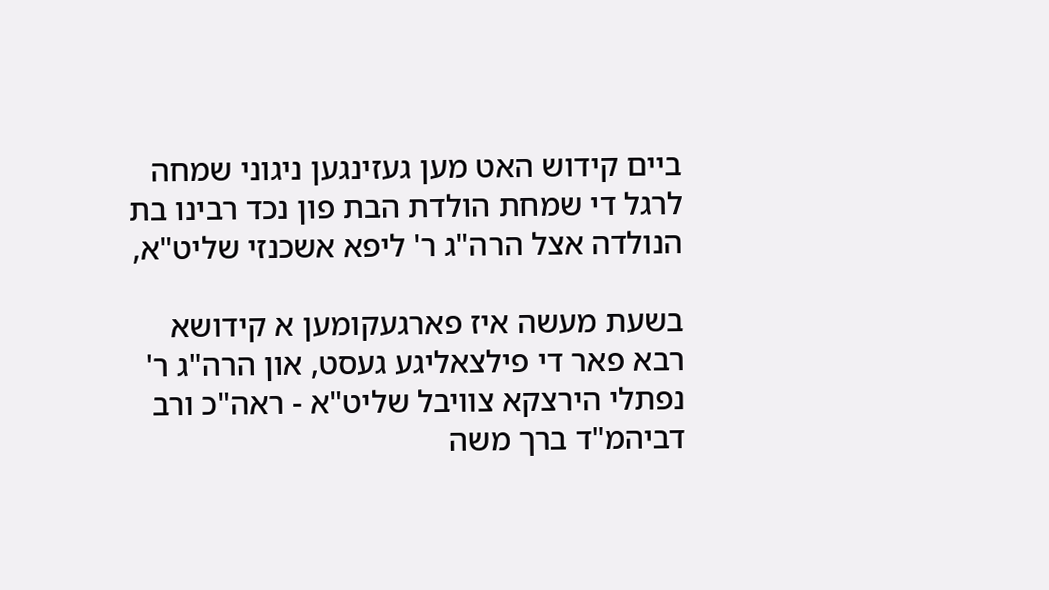ביים קידוש האט מען געזינגען ניגוני שמחה לרגל די שמחת הולדת הבת פון נכד רבינו בת הנולדה אצל הרה"ג ר' ליפא אשכנזי שליט"א,

בשעת מעשה איז פארגעקומען א קידושא רבא פאר די פילצאליגע געסט, און הרה"ג ר' נפתלי הירצקא צוויבל שליט"א - ראה"כ ורב דביהמ"ד ברך משה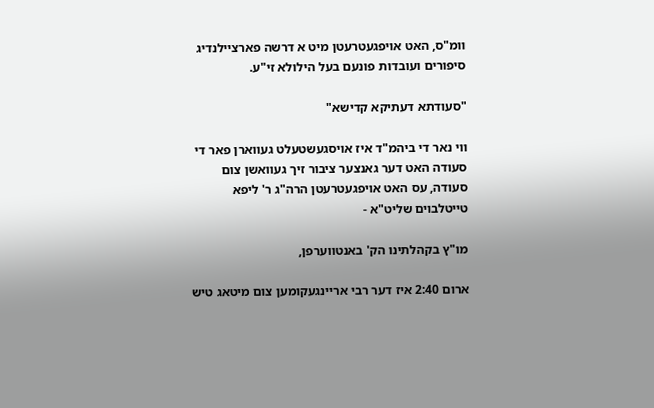וומ"ס, האט אויפגעטרעטן מיט א דרשה פארציילנדיג סיפורים ועובדות פונעם בעל הילולא זי"ע.

"סעודתא דעתיקא קדישא"

ווי נאר די ביהמ"ד איז אויסגעשטעלט געווארן פאר די סעודה האט דער גאנצער ציבור זיך געוואשן צום סעודה, עס האט אויפגעטרעטן הרה"ג ר' ליפא טייטלבוים שליט"א -

מו"ץ בקהלתינו הק' באנטווערפן,

ארום 2:40 איז דער רבי אריינגעקומען צום מיטאג טיש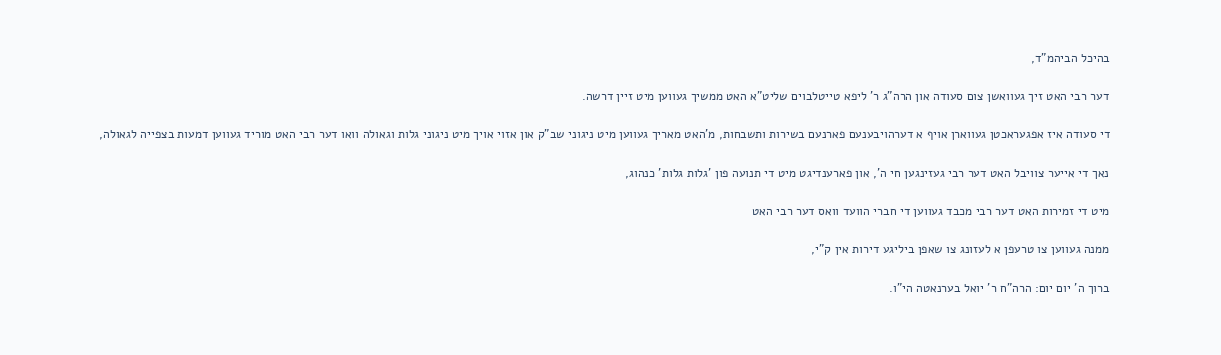בהיכל הביהמ"ד,

דער רבי האט זיך געוואשן צום סעודה און הרה"ג ר' ליפא טייטלבוים שליט"א האט ממשיך געווען מיט זיין דרשה.

די סעודה איז אפגעראכטן געווארן אויף א דערהויבענעם פארנעם בשירות ותשבחות, מ'האט מאריך געווען מיט ניגוני שב"ק און אזוי אויך מיט ניגוני גלות וגאולה וואו דער רבי האט מוריד געווען דמעות בצפייה לגאולה,

נאך די אייער צוויבל האט דער רבי געזינגען חי ה', און פארענדיגט מיט די תנועה פון 'גלות גלות' כנהוג,

מיט די זמירות האט דער רבי מכבד געווען די חברי הוועד וואס דער רבי האט

ממנה געווען צו טרעפן א לעזונג צו שאפן ביליגע דירות אין ק"י,

ברוך ה' יום יום: הרה"ח ר' יואל בערנאטה הי"ו.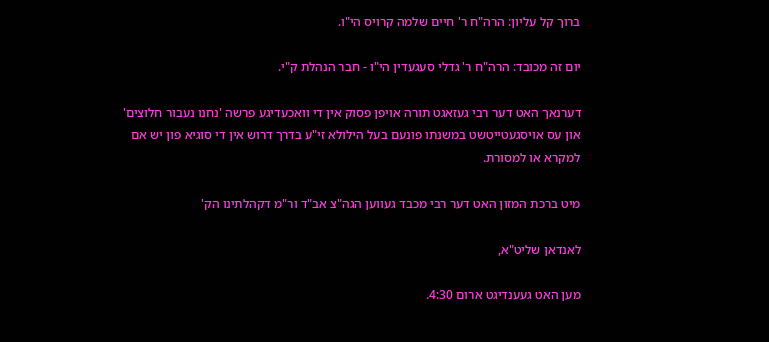ברוך קל עליון: הרה"ח ר' חיים שלמה קרויס הי"ו.

יום זה מכובד: הרה"ח ר' גדלי סעגעדין הי"ו - חבר הנהלת ק"י.

דערנאך האט דער רבי געזאגט תורה אויפן פסוק אין די וואכעדיגע פרשה 'נחנו נעבור חלוצים' און עס אויסגעטייטשט במשנתו פונעם בעל הילולא זי"ע בדרך דרוש אין די סוגיא פון יש אם למקרא או למסורת.

מיט ברכת המזון האט דער רבי מכבד געווען הגה"צ אב"ד ור"מ דקהלתינו הק'

לאנדאן שליט"א,

מען האט געענדיגט ארום 4:30.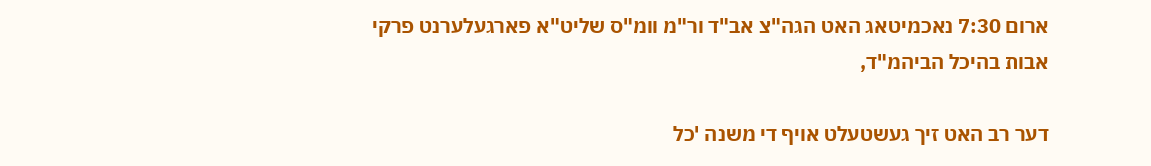ארום 7:30 נאכמיטאג האט הגה"צ אב"ד ור"מ וומ"ס שליט"א פארגעלערנט פרקי אבות בהיכל הביהמ"ד,

דער רב האט זיך געשטעלט אויף די משנה 'כל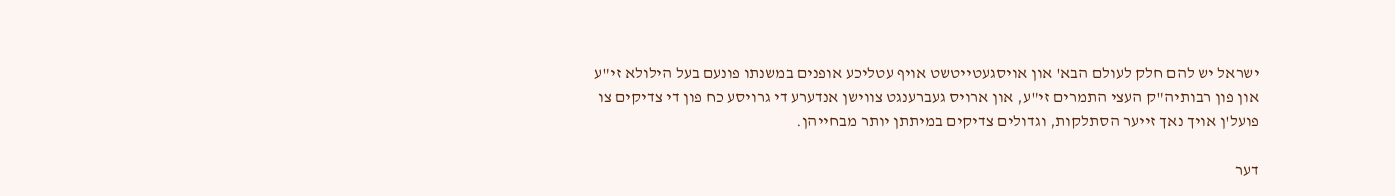ישראל יש להם חלק לעולם הבא' און אויסגעטייטשט אויף עטליכע אופנים במשנתו פונעם בעל הילולא זי"ע און פון רבותיה"ק העצי התמרים זי"ע, און ארויס געברענגט צווישן אנדערע די גרויסע כח פון די צדיקים צו פועל'ן אויך נאך זייער הסתלקות, וגדולים צדיקים במיתתן יותר מבחייהן.

דער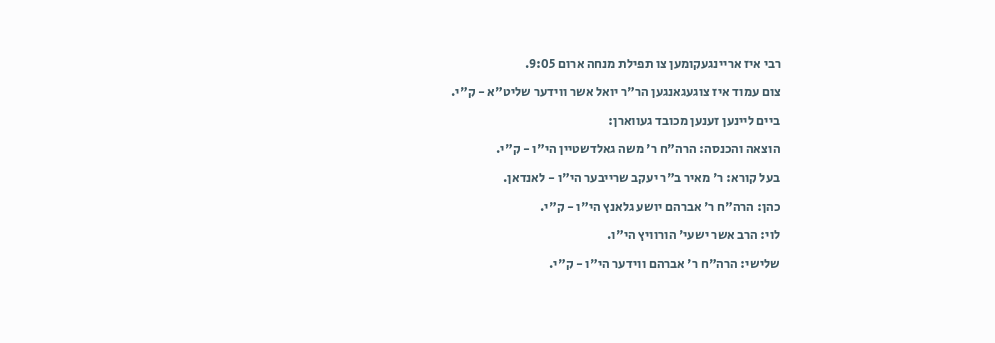רבי איז אריינגעקומען צו תפילת מנחה ארום 9:05.

צום עמוד איז צוגעגאנגען הר"ר יואל אשר ווידער שליט"א - ק"י.

ביים ליינען זענען מכובד געווארן:

הוצאה והכנסה: הרה"ח ר' משה גאלדשטיין הי"ו - ק"י.

בעל קורא: ר' מאיר ב"ר יעקב שרייבער הי"ו - לאנדאן.

כהן: הרה"ח ר' אברהם יושע גלאנץ הי"ו - ק"י.

לוי: הרב אשר ישעי' הורוויץ הי"ו.

שלישי: הרה"ח ר' אברהם ווידער הי"ו - ק"י.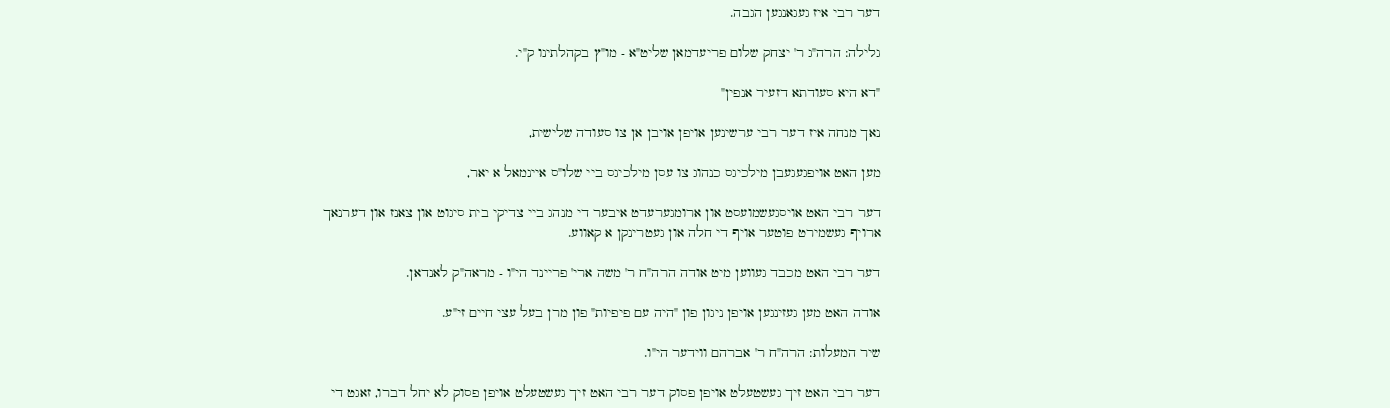דער רבי איז געגאנגען הגבה.

גלילה: הרה"ג ר' יצחק שלום פריעדמאן שליט"א - מו"ץ בקהלתינו ק"י.

"דא היא סעודתא דזעיר אנפין"

נאך מנחה איז דער רבי ערשינען אויפן אויבן אן צו סעודה שלישית,

מען האט אויפגעגעבן מילכיגס כנהוג צו עסן מילכיגס ביי שלו"ס איינמאל א יאר,

דער רבי האט אויסגעשמועסט און ארומגערעדט איבער די מנהג ביי צדיקי בית סיגוט און צאנז און דערנאך ארויף געשמירט פוטער אויף די חלה און געטרינקן א קאווע.

דער רבי האט מכבד געווען מיט אודה הרה"ח ר' משה ארי' פריינד הי"ו - מראה"ק לאנדאן.

אודה האט מען געזינגען אויפן ניגון פון "היה עם פיפיות" פון מרן בעל עצי חיים זי"ע.

שיר המעלות: הרה"ח ר' אברהם ווידער הי"ו.

דער רבי האט זיך געשטעלט אויפן פסוק דער רבי האט זיך געשטעלט אויפן פסוק לא יחל דברו, זאגט די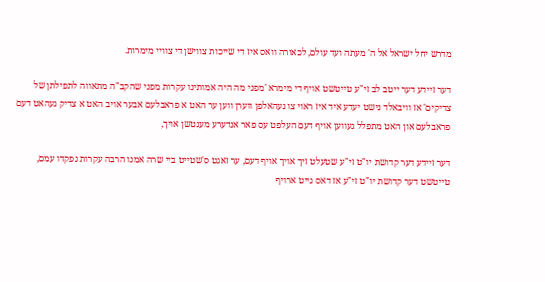מדרש יחל ישראל אל ה' מעתה ועד עולם, לכאורה וואס איז די שייכות צווישן די צוויי מימרות.

דער זיידע דער ייטב לב זי"ע טייטשט אויף די מימרא 'מפני מה היה אמותינו עקרות מפני שהקב"ה מתאווה לתפילתן של צדיקים' אז וויבאלד נישט יעדע איד איז ראוי צו געהאלפן ווערן ווען ער האט א פראבלעם אבער אויב האט א צדיק געהאט דעם פראבלעם און האט מתפלל געווען אויף דעם העלפט עס פאר אנדערע מענטשן אויך,

דער זיידע דער קדושת יו"ט זי"ע שטעלט זיך אויך אויף דעם, ער זאגט ס'שטייט ביי שרה אמנו הרבה עקרות נפקדו עמם, טייטשט דער קדושת יו"ט זי"ע אז דאס גייט ארויף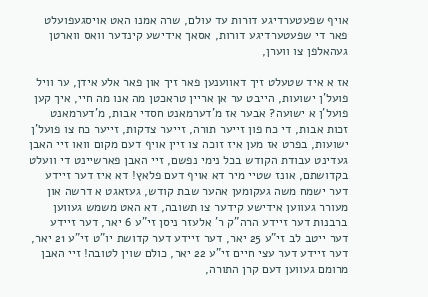אויף שפעטערדיגע דורות עד עולם, שרה אמנו האט אויסגעפועלט פאר די שפעטערדיגע דורות, אסאך אידישע קינדער וואס ווארטן געהאלפן צו ווערן,

אז א איד שטעלט זיך דאווענען פאר זיך און פאר אלע אידן, ער וויל פועל'ן ישועות, הייבט ער אן אריין טראכטן מה אנו מה חיי, איך קען פועל'ן א ישועה? אבער אז מ'דערמאנט חסדי אבות, מ'דערמאנט זכות אבות, די כח פון זייער תורה, זייער צדקות, זייער כח צו פועל'ן ישועות, בפרט אז מען איז זוכה צו זיין אויף דעם מקום וואו זיי האבן געדינט עבודת הקודש בכל נימי נפשם, זיי האבן פארשיינט די וועלט בקדושתם, אונז שטיי מיר דא אויף דעם פלאץ! דא איז דער זיידע דער ישמח משה געקומען אהער שבת קודש, געזאגט א דרשה און מעורר געווען אידישע קידער צו תשובה, דא האט משמש געווען ברבנות דער זיידע הרה"ק ר' אלעזר ניסן זי"ע 6 יאר, דער זיידע דער ייטב לב זי"ע 25 יאר, דער זיידע דער קדושת יו"ט זי"ע 21 יאר, דער זיידע דער עצי חיים זי"ע 22 יאר, כולם שוין לטובה! זיי האבן מרומם געווען דעם קרן התורה,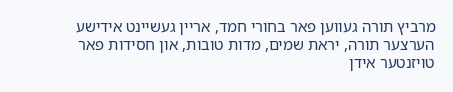מרביץ תורה געווען פאר בחורי חמד, אריין געשיינט אידישע הערצער תורה, יראת שמים, מדות טובות, און חסידות פאר טויזנטער אידן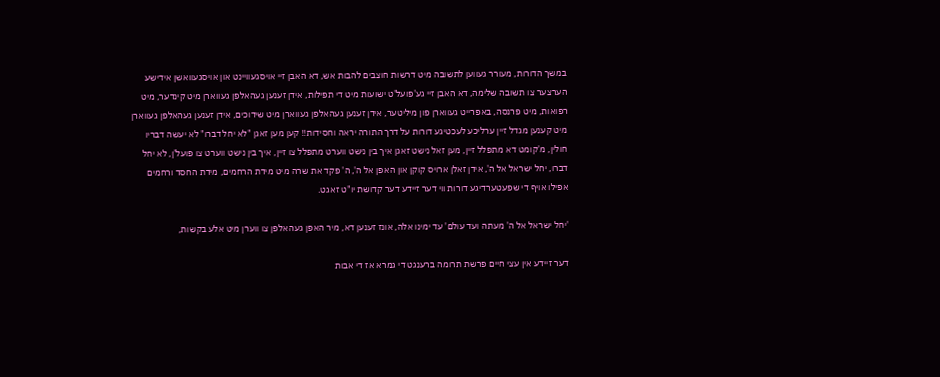במשך הדורות, מעורר געווען לתשובה מיט דרשות חוצבים להבות אש, דא האבן זיי אויסגעוויינט און אויסגעוואשן אידישע הערצער צו תשובה שלימה, דא האבן זיי גע'פועל'ט ישועות מיט די תפילות, אידן זענען געהאלפן געווארן מיט קינדער, מיט רפואות, מיט פרנסה, באפרייט געווארן פון מיליטער, אידן זענען געהאלפן געווארן מיט שידוכים, אידן זענען געהאלפן געווארן מיט קענען מגדל זיין ערליכע לעכטיגע דורות על דרך התורה יראה וחסידות!! קען מען זאגן "לא יחל דברו" לא יעשה דבריו חולין, מ'קומט דא מתפלל זיין, מען זאל נישט זאגן איך בין נישט ווערט מתפלל צו זיין, איך בין נישט ווערט צו פועל'ן, לא יחל דברו, יחל ישראל אל ה', אידן זאלן ארויס קוקן און האפן אל ה', ה' פקד את שרה מיט מידת הרחמים, מידת החסד ורחמים אפילו אויף די שפעטערדיגע דורות ווי דער זיידע דער קדושת יו"ט זאגט.

'יחל ישראל אל ה' מעתה ועד עולם' עד ימינו אלה, אונז זענען דא, מיר האפן געהאלפן צו ווערן מיט אלע בקשות,

דער זיידע אין עצי חיים פרשת תרומה ברענגט די גמרא אז די אבות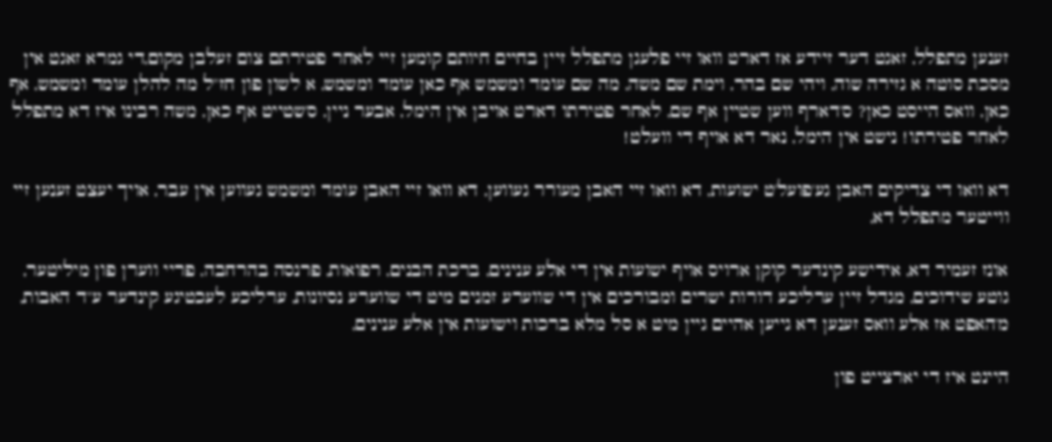זענען מתפלל, זאגט דער זיידע אז דארט וואו זיי פלעגן מתפלל זיין בחיים חיותם קומען זיי לאחר פטירתם צום זעלבן מקום,די גמרא זאגט אין מסכת סוטה א גזירה שוה, ויהי שם בהר, וימת שם משה, מה שם עומד ומשמש אף כאן עומד ומשמש, א לשון פון חז"ל מה להלן עומד ומשמש, אף כאן, וואס הייסט כאן? ס'דארף ווען שטיין אף שם, לאחר פטירתו דארט אויבן אין הימל, אבער ניין, ס'שטייט אף כאן, משה רבינו איז דא מתפלל לאחר פטירתו! נישט אין הימל, נאר דא אויף די וועלט!

דא וואו די צדיקים האבן גע'פועל'ט ישועות, דא וואו זיי האבן מעורר געווען, דא וואו זיי האבן עומד ומשמש געווען אין עבר, אויך יעצט זענען זיי ווייטער מתפלל דא,

אונז זעמיר דא, אידישע קינדער קוקן ארויס אויף ישועות אין די אלע ענינים, ברכת הבנים, רפואות, פרנסה בהרחבה, פריי ווערן פון מיליטער, גוטע שידוכים, מגדל זיין ערליכע דורות ישרים ומבורכים אין די שווערע זמנים מיט די שווערע נסיונות, ערליכע לעכטיגע קינדער ע"ד האבות, מ'האפט אז אלע וואס זענען דא גייען אהיים גיין מיט א סל מלא ברכות וישועות אין אלע ענינים,

היינט איז די יארצייט פון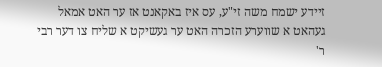זיידע ישמח משה זי"ע, עס איז באקאנט אז ער האט אמאל געהאט א שווערע הזכרה האט ער געשיקט א שליח צו דער רבי ר'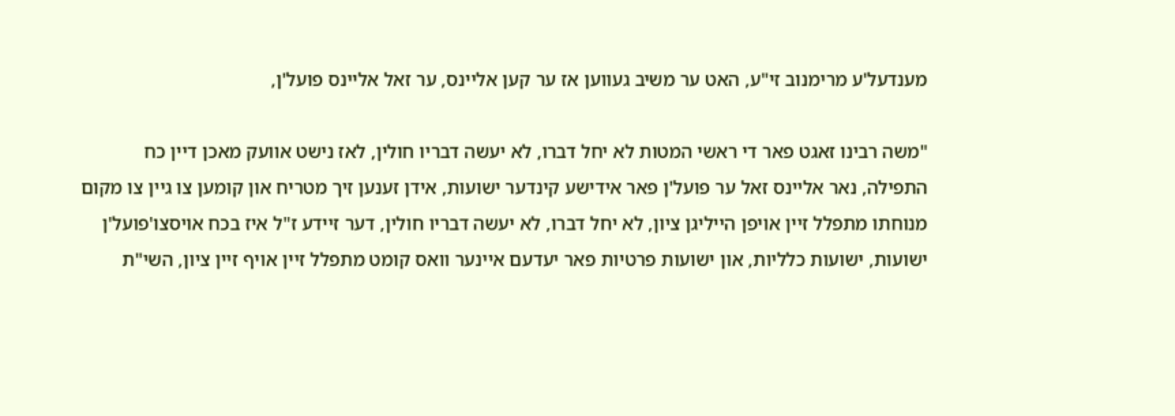מענדעל'ע מרימנוב זי"ע, האט ער משיב געווען אז ער קען אליינס, ער זאל אליינס פועל'ן,

"משה רבינו זאגט פאר די ראשי המטות לא יחל דברו, לא יעשה דבריו חולין, לאז נישט אוועק מאכן דיין כח התפילה, נאר אליינס זאל ער פועל'ן פאר אידישע קינדער ישועות, אידן זענען זיך מטריח און קומען צו גיין צו מקום מנוחתו מתפלל זיין אויפן הייליגן ציון, לא יחל דברו, לא יעשה דבריו חולין, דער זיידע ז"ל איז בכח אויסצו'פועל'ן ישועות, ישועות כלליות, און ישועות פרטיות פאר יעדעם איינער וואס קומט מתפלל זיין אויף זיין ציון, השי"ת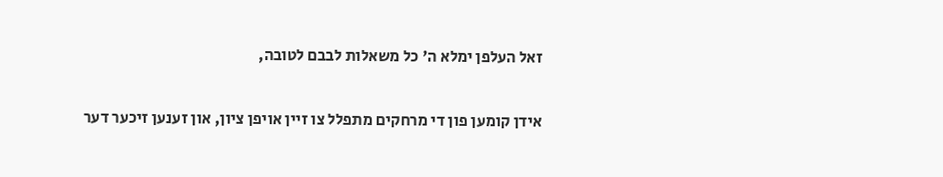זאל העלפן ימלא ה' כל משאלות לבבם לטובה,

אידן קומען פון די מרחקים מתפלל צו זיין אויפן ציון, און זענען זיכער דער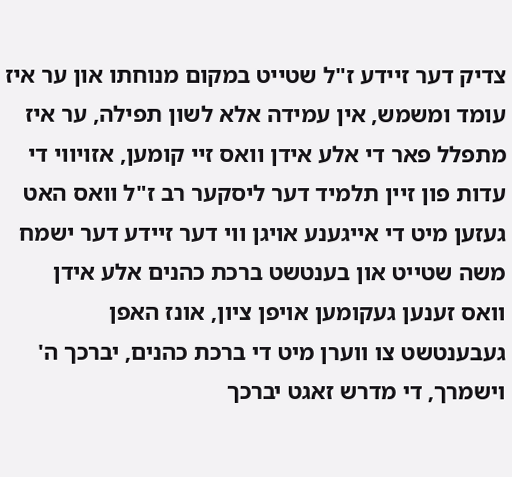צדיק דער זיידע ז"ל שטייט במקום מנוחתו און ער איז עומד ומשמש, אין עמידה אלא לשון תפילה, ער איז מתפלל פאר די אלע אידן וואס זיי קומען, אזויווי די עדות פון זיין תלמיד דער ליסקער רב ז"ל וואס האט געזען מיט די אייגענע אויגן ווי דער זיידע דער ישמח משה שטייט און בענטשט ברכת כהנים אלע אידן וואס זענען געקומען אויפן ציון, אונז האפן געבענטשט צו ווערן מיט די ברכת כהנים, יברכך ה' וישמרך, די מדרש זאגט יברכך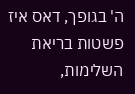ה' בגופך, דאס איז פשטות בריאת השלימות,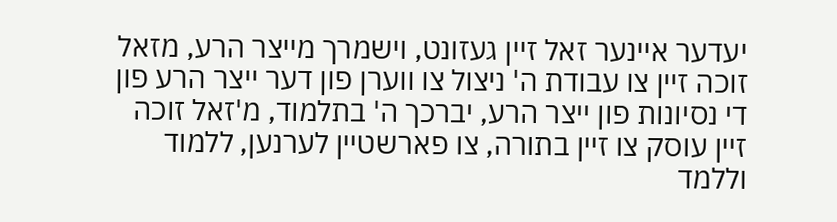יעדער איינער זאל זיין געזונט, וישמרך מייצר הרע, מזאל זוכה זיין צו עבודת ה' ניצול צו ווערן פון דער ייצר הרע פון די נסיונות פון ייצר הרע, יברכך ה' בתלמוד, מ'זאל זוכה זיין עוסק צו זיין בתורה, צו פארשטיין לערנען, ללמוד וללמד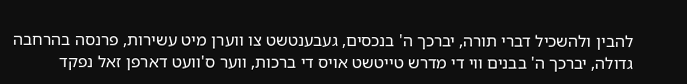להבין ולהשכיל דברי תורה, יברכך ה' בנכסים, געבענטשט צו ווערן מיט עשירות, פרנסה בהרחבה גדולה, יברכך ה' בבנים ווי די מדרש טייטשט אויס די ברכות, ווער ס'וועט דארפן זאל נפקד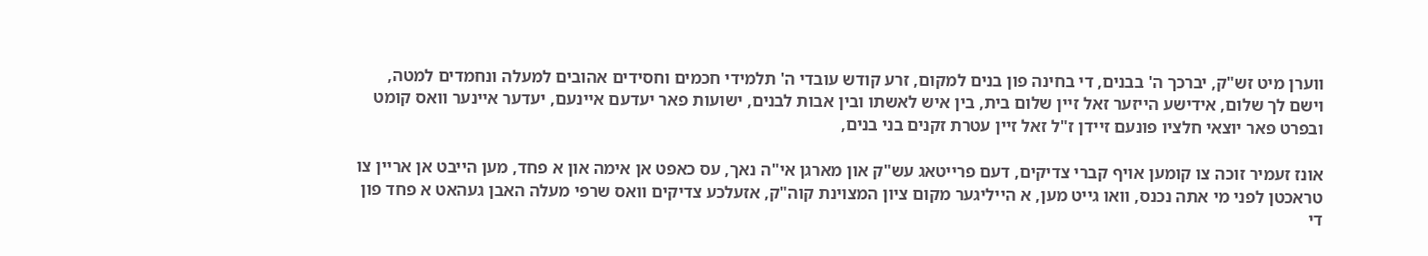ווערן מיט זש"ק, יברכך ה' בבנים, די בחינה פון בנים למקום, זרע קודש עובדי ה' תלמידי חכמים וחסידים אהובים למעלה ונחמדים למטה, וישם לך שלום, אידישע הייזער זאל זיין שלום בית, בין איש לאשתו ובין אבות לבנים, ישועות פאר יעדעם איינעם, יעדער איינער וואס קומט ובפרט פאר יוצאי חלציו פונעם זיידן ז"ל זאל זיין עטרת זקנים בני בנים,

אונז זעמיר זוכה צו קומען אויף קברי צדיקים, דעם פרייטאג עש"ק און מארגן אי"ה נאך, עס כאפט אן אימה און א פחד, מען הייבט אן אריין צו טראכטן לפני מי אתה נכנס, וואו גייט מען, א הייליגער מקום ציון המצוינת קוה"ק, אזעלכע צדיקים וואס שרפי מעלה האבן געהאט א פחד פון די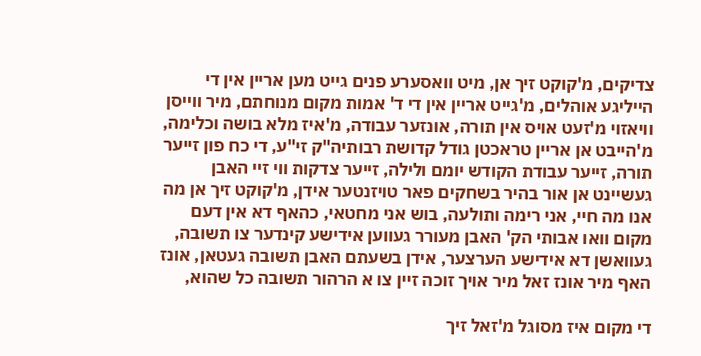צדיקים, מ'קוקט זיך אן, מיט וואסערע פנים גייט מען אריין אין די הייליגע אוהלים, מ'גייט אריין אין די ד' אמות מקום מנוחתם, מיר ווייסן וויאזוי מ'זעט אויס אין תורה, אונזער עבודה, מ'איז מלא בושה וכלימה, מ'הייבט אן אריין טראכטן גודל קדושת רבותיה"ק זי"ע, די כח פון זייער תורה, זייער עבודת הקודש יומם ולילה, זייער צדקות ווי זיי האבן געשיינט אן אור בהיר בשחקים פאר טויזנטער אידן, מ'קוקט זיך אן מה אנו מה חיי, אני רימה ותולעה, בוש אני מחטאי, כהאף דא אין דעם מקום וואו אבותי הק' האבן מעורר געווען אידישע קינדער צו תשובה, געוואשן דא אידישע הערצער, אידן בשעתם האבן תשובה געטאן, אונז האף מיר אונז זאל מיר אויך זוכה זיין צו א הרהור תשובה כל שהוא,

די מקום איז מסוגל מ'זאל זיך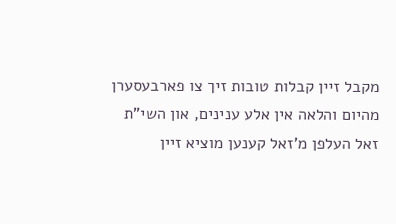מקבל זיין קבלות טובות זיך צו פארבעסערן מהיום והלאה אין אלע ענינים, און השי"ת זאל העלפן מ'זאל קענען מוציא זיין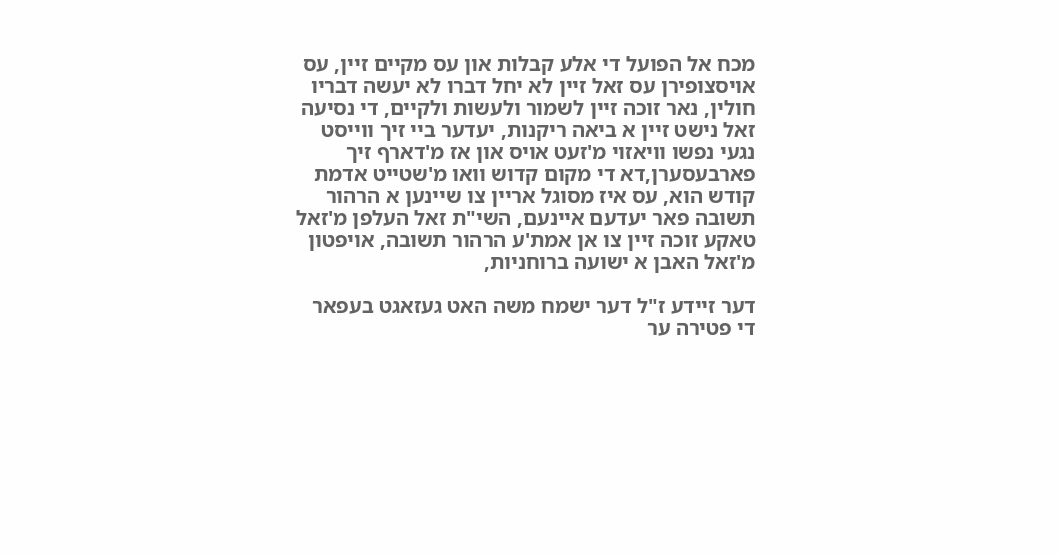מכח אל הפועל די אלע קבלות און עס מקיים זיין, עס אויסצופירן עס זאל זיין לא יחל דברו לא יעשה דבריו חולין, נאר זוכה זיין לשמור ולעשות ולקיים, די נסיעה זאל נישט זיין א ביאה ריקנות, יעדער ביי זיך ווייסט נגעי נפשו וויאזוי מ'זעט אויס און אז מ'דארף זיך פארבעסערן,דא די מקום קדוש וואו מ'שטייט אדמת קודש הוא, עס איז מסוגל אריין צו שיינען א הרהור תשובה פאר יעדעם איינעם, השי"ת זאל העלפן מ'זאל טאקע זוכה זיין צו אן אמת'ע הרהור תשובה, אויפטון מ'זאל האבן א ישועה ברוחניות,

דער זיידע ז"ל דער ישמח משה האט געזאגט בעפאר די פטירה ער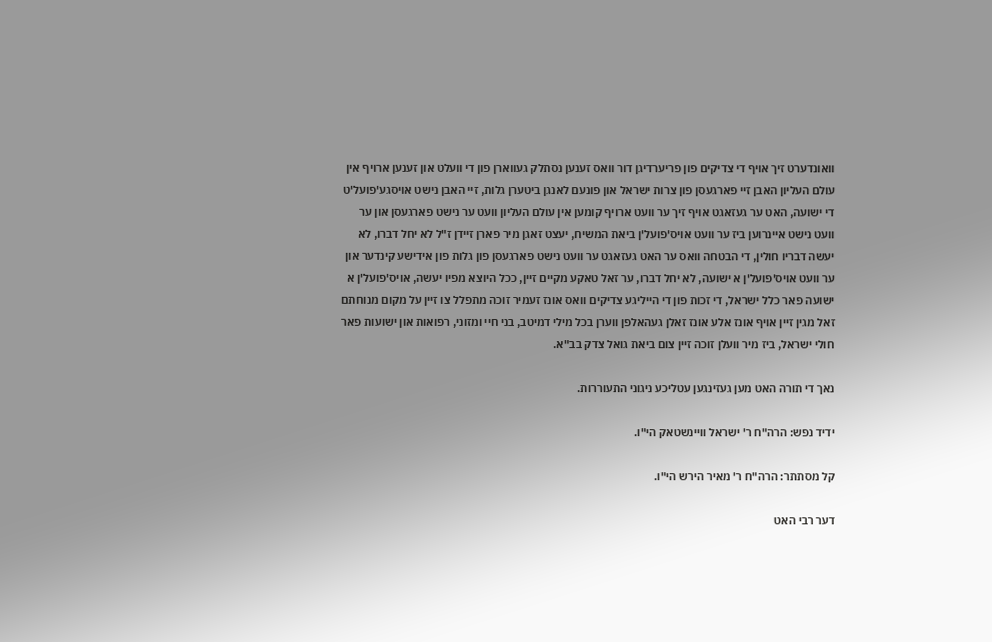וואונדערט זיך אויף די צדיקים פון פריערדיגן דור וואס זענען נסתלק געווארן פון די וועלט און זענען ארויף אין עולם העליון האבן זיי פארגעסן פון צרות ישראל און פונעם לאנגן ביטערן גלות, זיי האבן נישט אויסגע'פועל'ט די ישועה, האט ער געזאגט אויף זיך ער וועט ארויף קומען אין עולם העליון וועט ער נישט פארגעסן און ער וועט נישט איינרוען ביז ער וועט אויס'פועל'ן ביאת המשיח, יעצט זאגן מיר פארן זיידן ז"ל לא יחל דברו, לא יעשה דבריו חולין, די הבטחה וואס ער האט געזאגט ער וועט נישט פארגעסן פון גלות פון אידישע קינדער און ער וועט אויס'פועל'ן א ישועה, לא יחל דברו, ער זאל טאקע מקיים זיין, ככל היוצא מפיו יעשה, אויס'פועל'ן א ישועה פאר כלל ישראל, די זכות פון די הייליגע צדיקים וואס אונז זעמיר זוכה מתפלל צו זיין על מקום מנוחתם זאל מגין זיין אויף אונז אלע אונז זאלן געהאלפן ווערן בכל מילי דמיטב, בני חיי ומזוני, רפואות און ישועות פאר חולי ישראל, ביז מיר וועלן זוכה זיין צום ביאת גואל צדק בב"א.

נאך די תורה האט מען געזינגען עטליכע ניגוני התעוררות.

ידיד נפש: הרה"ח ר' ישראל וויינשטאק הי"ו.

קל מסתתר: הרה"ח ר' מאיר הירש הי"ו.

דער רבי האט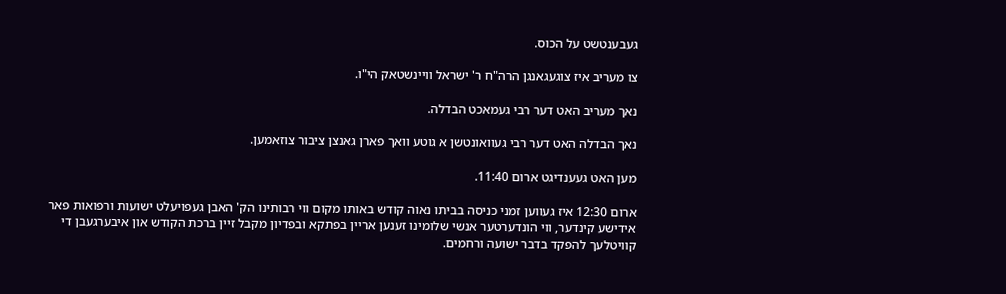געבענטשט על הכוס.

צו מעריב איז צוגעגאנגן הרה"ח ר' ישראל וויינשטאק הי"ו.

נאך מעריב האט דער רבי געמאכט הבדלה.

נאך הבדלה האט דער רבי געוואונטשן א גוטע וואך פארן גאנצן ציבור צוזאמען.

מען האט געענדיגט ארום 11:40.

ארום 12:30 איז געווען זמני כניסה בביתו נאוה קודש באותו מקום ווי רבותינו הק' האבן געפויעלט ישועות ורפואות פאר אידישע קינדער, ווי הונדערטער אנשי שלומינו זענען אריין בפתקא ובפדיון מקבל זיין ברכת הקודש און איבערגעבן די קוויטלעך להפקד בדבר ישועה ורחמים.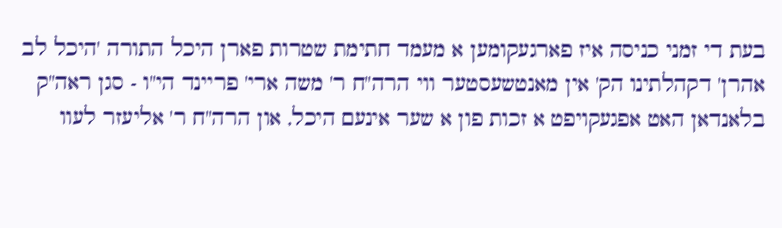בעת די זמני כניסה איז פארגעקומען א מעמד חתימת שטרות פארן היכל התורה 'היכל לב אהרן' דקהלתינו הק' אין מאנטשעסטער ווי הרה"ח ר' משה ארי' פריינד הי"ו - סגן ראה"ק בלאנדאן האט אפגעקויפט א זכות פון א שער אינעם היכל, און הרה"ח ר' אליעזר לעוו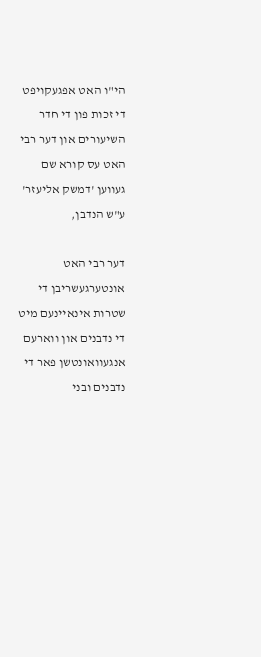הי"ו האט אפגעקויפט די זכות פון די חדר השיעורים און דער רבי האט עס קורא שם געווען 'דמשק אליעזר' ע"ש הנדבן,

דער רבי האט אונטערגעשריבן די שטרות אינאיינעם מיט די נדבנים און ווארעם אנגעוואונטשן פאר די נדבנים ובני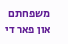משפחתם און פאר די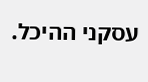עסקני ההיכל.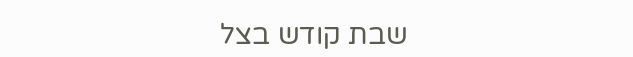שבת קודש בצל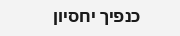כנפיך יחסיון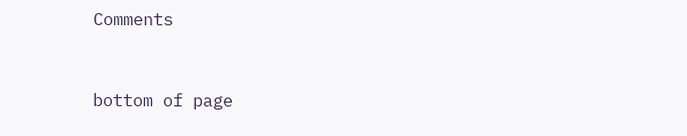Comments


bottom of page